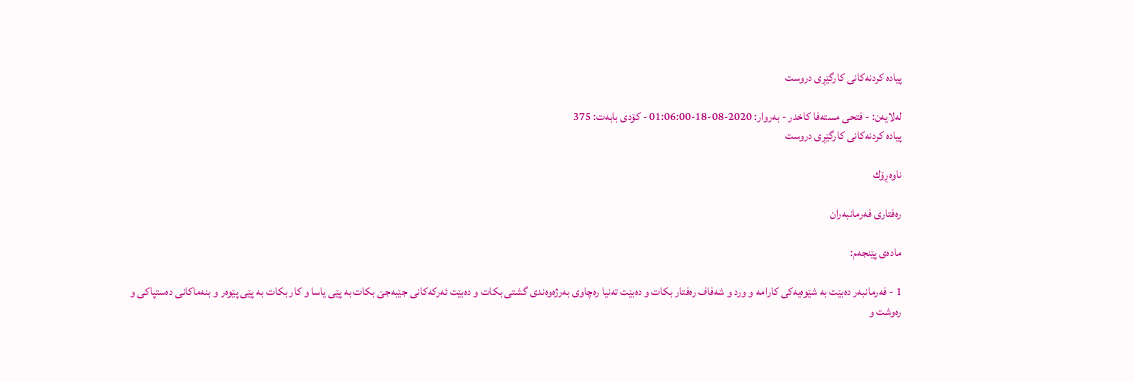پیادە کردنەکانی کارگێڕی دروست

له‌لایه‌ن: - فتحی مستەفا کاخدر - به‌روار: 2020-08-18-01:06:00 - کۆدی بابەت: 375
پیادە کردنەکانی کارگێڕی دروست

ناوه‌ڕۆك

رەفتاری فەرمانبەران

مادەى پێنجەم:

1 - فەرمانبەر دەبێت بە شێوەیەکی کارامە و ورد و شەفاف رەفتار بکات و دەبێت تەنیا رەچاوی بەرژەوەندی گشتی بکات و دەبێت ئەرکەکانی جێبەجێ بکات بە پێی یاسا و کار بکات بە پێی پێوەر و بنەماکانی دەستپاکی و رەوشت و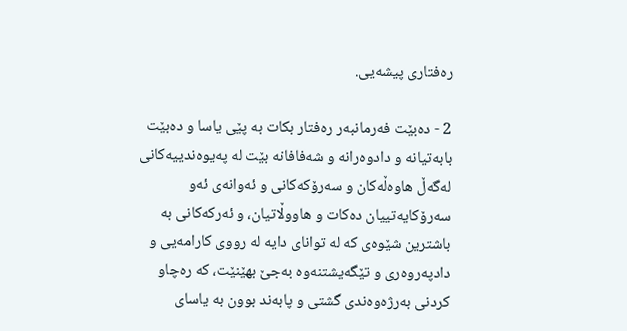رەفتاری پیشەیی.

2 - دەبێت فەرمانبەر رەفتار بکات بە پێی یاسا و دەبێت بابەتیانە و دادوەرانە و شەفافانە بێت لە پەیوەندییەکانی لەگەڵ هاوەڵەکان و سەرۆکەکانی و ئەوانەى ئەو سەرۆکایەتییان دەکات و هاووڵاتیان، و ئەرکەکانی بە باشترین شێوەى کە لە توانای دایە لە رووی کارامەیی و دادپەروەری و تێگەیشتنەوە بەجێ بهێنێت، کە رەچاو کردنی بەرژەوەندی گشتی و پابەند بوون بە یاسای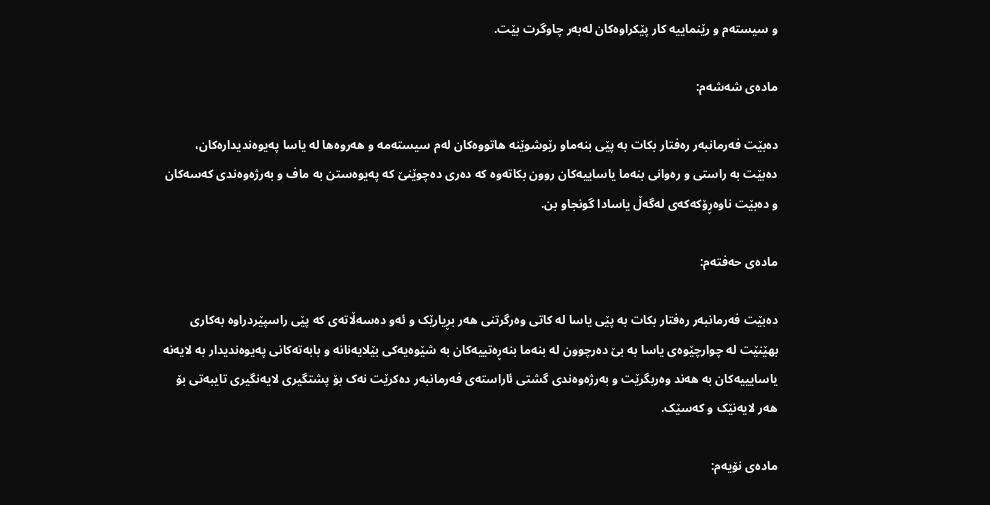و سیستەم و رێنماییە کار پێکراوەکان لەبەر چاوگرت بێت.

مادەى شەشەم:

دەبێت فەرمانبەر رەفتار بکات بە پێی بنەماو رێوشوێنە هاتووەکان لەم سیستەمە و هەروەها لە یاسا پەیوەندیدارەکان، دەبێت بە راستی و رەوانی بنەما یاساییەکان روون بکاتەوە کە دەری دەچوێنێ کە پەیوەستن بە ماف و بەرژەوەندی کەسەکان و دەبێت ناوەڕۆکەکەى لەگەڵ یاسادا گونجاو بن.

مادەى حەفتەم:

دەبێت فەرمانبەر رەفتار بکات بە پێی یاسا لە کاتی وەرگرتنی هەر بڕیارێک و ئەو دەسەڵاتەى کە پێی راسپێردراوە بەکاری بهێنێت لە چوارچێوەى یاسا بە بێ دەرچوون لە بنەما بنەڕەتییەکان بە شێوەیەکی بێلایەنانە و بابەتەکانی پەیوەندیدار بە لایەنە یاسایییەکان بە هەند وەربگرێت و بەرژەوەندی گشتی ئاراستەى فەرمانبەر دەکرێت نەک بۆ پشتگیری لایەنگیری تایبەتی بۆ هەر لایەنێک و کەسێک.

مادەى نۆیەم: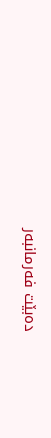دەبێت فەرمانبەر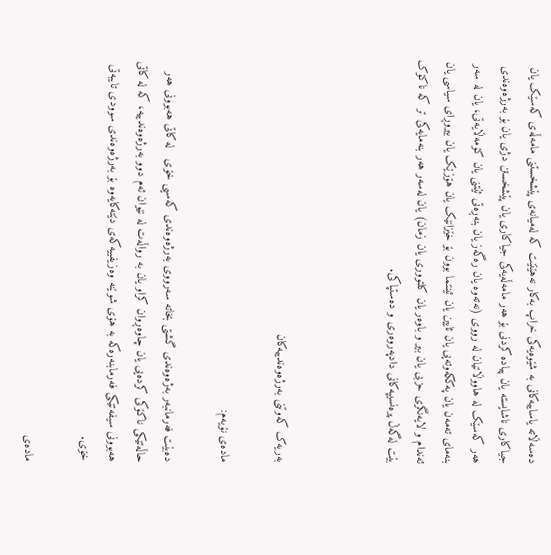دەسەڵاتە یاساییەکانی بە شێوەیەکی خراپ بەکار نەهێنێت کە لەمیانەی پێشخستنی مامەڵەی کەسێک یان جیاکاری ناشایستە یان پیادە کردنی بۆ هەر مامەڵەیەکی جیاکاری یان پێشخستن دژی یان بۆ بەرژەوەندی هەر کەسێک لە هاووڵاتیان لە رووی (نەتەوە یان رەگەز یان بنەڕەتی ئێتنی یان کۆمەڵایەتی، یان لە سەر بنەمای تەمەن یان پەککەوتەیی یان ئایین یان ئینتما بوون بۆ خێزانێک یان هۆزێک یان بیروڕای سیاسی یان ئەندام و لایەنگری حزبی یان بیر و باوەر یان کلتووری یان زمان) یان لەسەر هەر بنەمایەکی تر کە ناکۆک بێت لەگەڵ پرەنسیپەکانی دادپەروەری و دەستپاکی.



بەریەک کەوتنی بەرژەوەندییەکان

مادەى نۆیەم:

دەبێت فەرمانبەر بەژەوەندی گشتی بخاتە سەرووی بەرژەوەندی کەسیی خۆی   لە کاتی هەبوونی هەر حاڵەتێکی ناکۆکی کردەیی یان چاوەڕوان کراو یان بە رواڵەت لە نێوان ئەم دوو بەرژەوەندییە، کە لە کاتی هەبوونی سیفەتێکی فەرمابنەرەکە بە هۆی شوێنە وەزیفییەکەى دێتەکایەوە بۆ بەرژەوەندی سوودی تایبەتی خۆی.

مادەى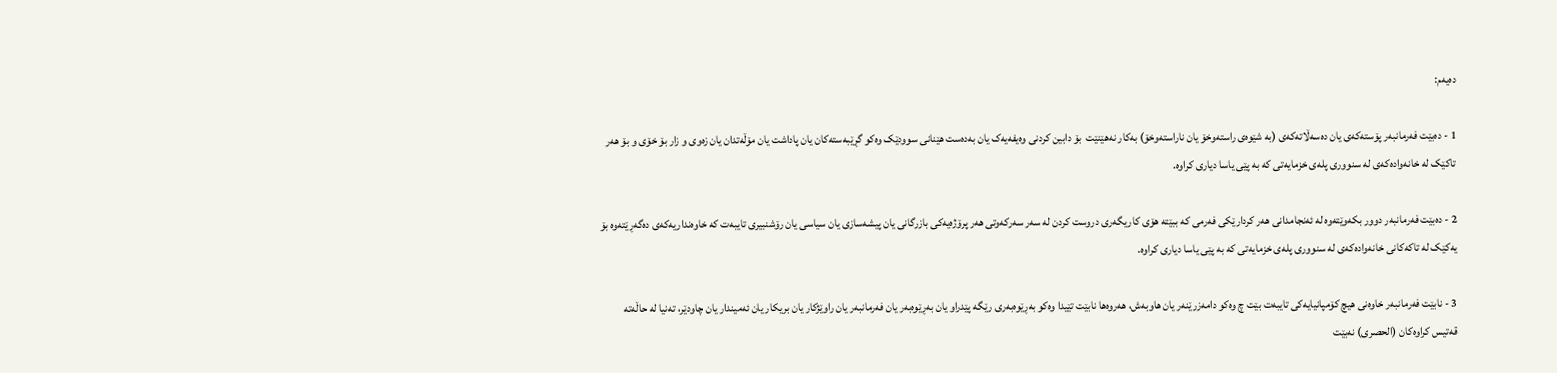دەیەم:

1 - دەبێت فەرمانبەر پۆستەکەى یان دەسەڵاتەکەى (بە شێوەی راستەوخۆ یان ناراستەوخۆ) بەکار نەهێنێت  بۆ دابین کردنی وەیفەیەک یان بەدەست هێنانی سوودێک وەکو گڕێبەستەکان یان پاداشت یان مۆڵەتدان یان زەوی و زار بۆ خۆی و بۆ هەر تاکێک لە خانەوادەکەى لە سنووری پلەى خزمایەتی کە بە پێی یاسا دیاری کراوە.

2 - دەبێت فەرمانبەر دوور بکەوێتەوە لە ئەنجامدانی هەر کردارێکی فەرمی کە ببێتە هۆی کاریگەری دروست کردن لە سەر سەرکەوتی هەر پرۆژەیەکی بازرگانی یان پیشەسازی یان سیاسی یان رۆشنبیری تایبەت کە خاوەنداریەکەى دەگەڕێتەوە بۆ یەکێک لە تاکەکانی خانەوادەکەى لە سنووری پلەى خزمایەتی کە بە پێی یاسا دیاری کراوە.

3 - نابێت فەرمانبەر خاوەنی هیچ کۆمپانیایەکی تایبەت بێت چ وەکو دامەزرێنەر یان هاوبەش، هەروەها نابێت تێیدا وەکو بەڕێوەبەری رێگە پێدراو یان بەڕێوەبەر یان فەرمانبەر یان راوێژکار یان بریکار یان ئەمیندار یان چاودێر، تەنیا لە حاڵەتە قەتیس کراوەکان (الحصری) نەبێت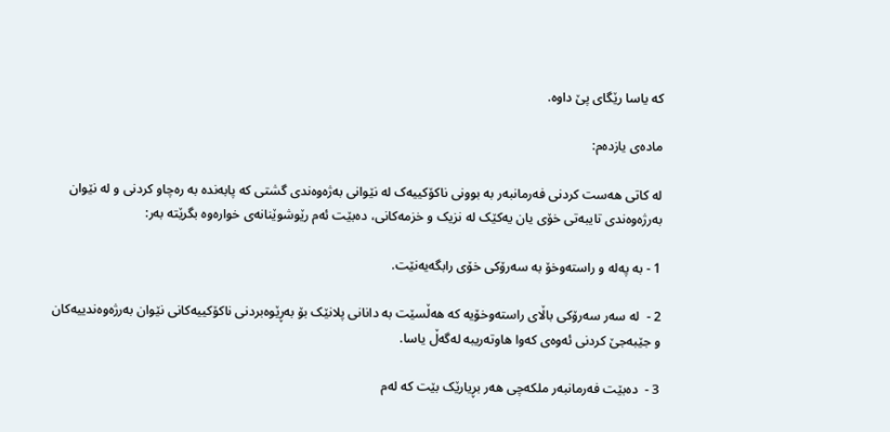کە یاسا رێگای پێ داوە.

مادەى یازدەم:

لە کاتی هەست کردنی فەرمانبەر بە بوونی ناکۆکییەک لە نێوانی بەژەوەندی گشتی کە پابەندە بە رەچاو کردنی و لە نێوان بەرژەوەندی تایبەتی خۆی یان یەکێک لە نزیک و خزمەکانی، دەبێت ئەم رێوشوێنانەى خوارەوە بگرێتە بەر:

1 - بە پەلە و راستەوخۆ بە سەرۆکی خۆی رابگەیەنێت.

2 -  لە سەر سەرۆکی باڵای راستەوخۆیە کە هەڵسێت بە دانانی پلانێک بۆ بەڕێوەبردنی ناکۆکییەکانی نێوان بەرژەوەندییەکان و جێبەجێ کردنی ئەوەى کەوا هاوتەریبە لەگەڵ یاسا.

3 -  دەبێت فەرمانبەر ملکەچی هەر بڕیارێک بێت کە لەم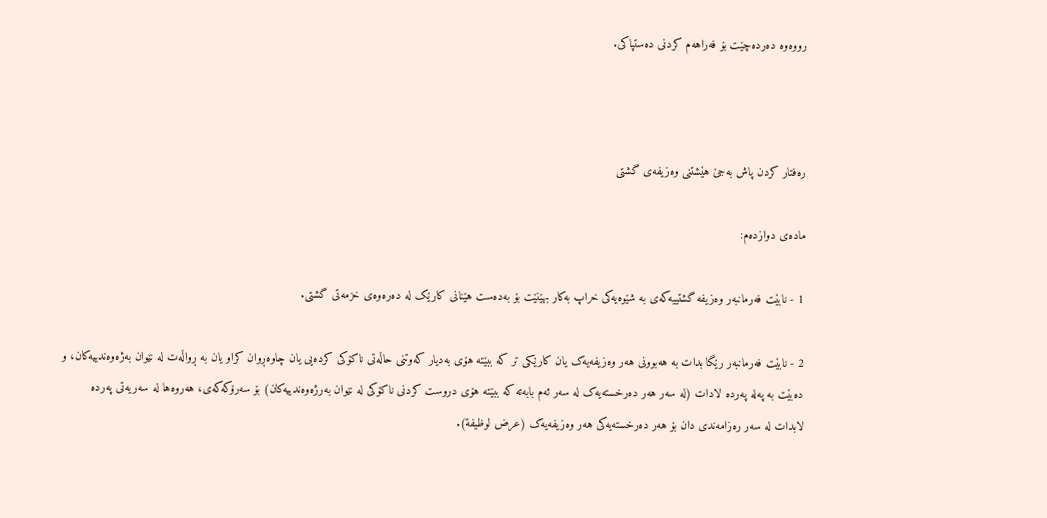رووەوە دەردەچێت بۆ فەراهەم کردنی دەستپاکی.



رەفتار کردن پاش بەجێ هێشتنی وەزیفەى گشتی

مادەی دوازدەم:

1 - نابێت فەرمانبەر وەزیفە گشتییەکەى بە شێوەیەکی خراپ بەکار بهێنێت بۆ بەدەست هێنانی کارێک لە دەرەوەى خزمەتی گشتی.

2 - نابێت فەرمانبەر رێگا بدات بە هەبوونی هەر وەزیفەیەک یان کارێکی تر کە ببێتە هۆی بەدیار کەوتنی حاڵەتی ناکۆکی کردەیی یان چاوەڕوان کراو یان بە ڕواڵەت لە نێوان بەژەوەندییەکان، و دەبێت بە پەلە پەردە لادات (لە سەر هەر دەرخستەیەک لە سەر ئەم بابەتە کە ببێتە هۆی دروست کردنی ناکۆکی لە نێوان بەرژەوەندییەکان) بۆ سەرۆکەکەى، هەروەها لە سەریەتی پەردە لابدات لە سەر رەزامەندی دان بۆ هەر دەرخستەیەکی هەر وەزیفەیەک (عرض لوظیفة).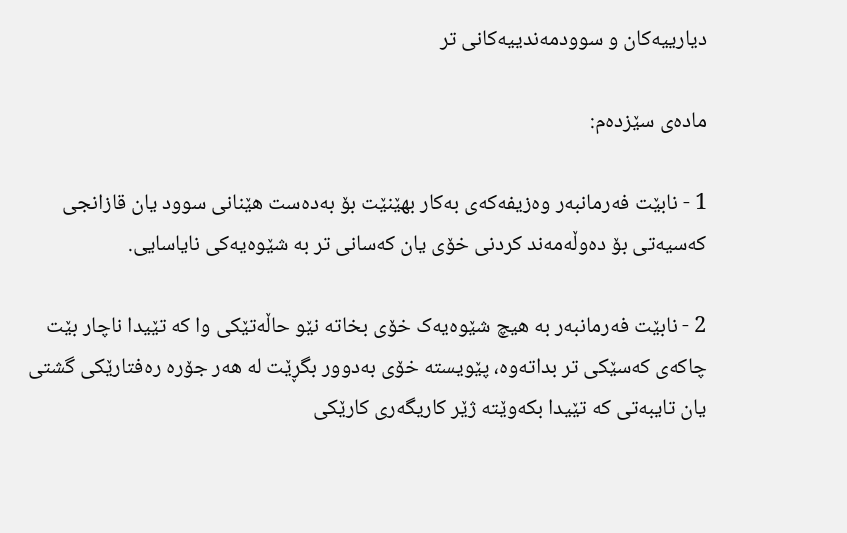دیارییەکان و سوودمەندییەکانی تر

مادەى سێزدەم:

1 - نابێت فەرمانبەر وەزیفەکەى بەکار بهێنێت بۆ بەدەست هێنانی سوود یان قازانجی کەسیەتی بۆ دەوڵەمەند کردنی خۆی یان کەسانی تر بە شێوەیەکی نایاسایی.

2 - نابێت فەرمانبەر بە هیچ شێوەیەک خۆی بخاتە نێو حاڵەتێکی وا کە تێیدا ناچار بێت چاکەى کەسێکی تر بداتەوە، پێویستە خۆی بەدوور بگڕێت لە هەر جۆرە رەفتارێکی گشتی یان تایبەتی کە تێیدا بکەوێتە ژێر کاریگەری کارێکی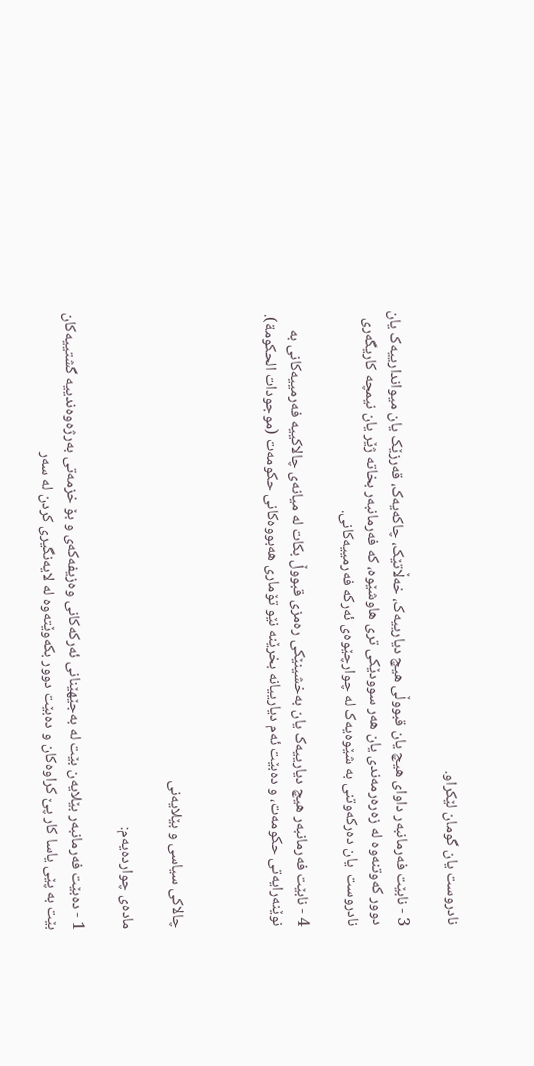نادروست یان گومان لێکراو.

3 - نابێت فەرمانبەر داوای هیچ یان قبووڵی هیچ دیارییەک، خەڵاتێک، چاکەیەک، قەرزێک یان میواندارییەک یان دوور کەوتنەوە لە زەرەرمەندی یان هەر سوودێکی تری هاوشێوە، کە فەرمانبەر بخاتە ژێر یان نیمچە کاریگەری نادروست  یان دەرکەوتنی بە شێوەیەک لە چوارچێوەی ئەرکە فەرمییەکانی.

4 - نابێت فەرمانبەر هیچ دیارییەک یان بەخشینێکی رەمزی قبووڵ بکات لە میانەى چالاکییە فەرمییەکانی بە نوێنەرایەتی حکومەت، و دەبێت ئەم دیارییانە بخرێنە نێو تۆماری هەبووەکانی حکومەت (موجودات الحکومة).



چالاکی سیاسی و بێلایەنی

مادەى چواردەیەم:

1 - دەبێت فەرمانبەر بێلایەن بێت لە بەجێهێنانی ئەرکەکانی وەزیفەکەى و بۆ خزمەتی بەرژەوەندییە گشتییەکان بێت بە پێی یاسا کار پێ کراوەکان و دەبێت دوور بکەوێتەوە لە لایەنگیری کردن لە سەر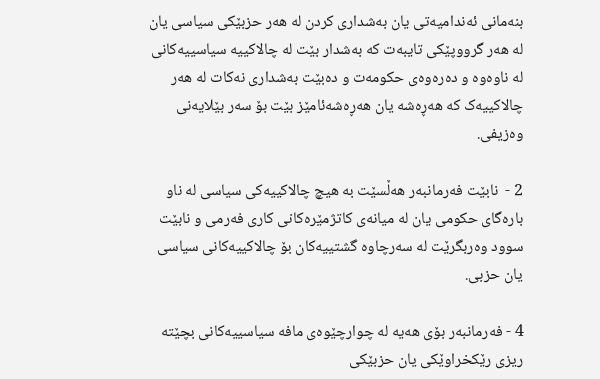بنەمانی ئەندامیەتی یان بەشداری کردن لە هەر حزبێکی سیاسی یان لە هەر گرووپێکی تایبەت کە بەشدار بێت لە چالاکییە سیاسییەکانی لە ناوەوە و دەرەوەى حکومەت و دەبێت بەشداری نەکات لە هەر چالاکییەک کە هەڕەشە یان هەڕەشەئامێز بێت بۆ سەر بێلایەنی وەزیفی.

2 -  نابێت فەرمانبەر هەڵسێت بە هیچ چالاکییەکی سیاسی لە ناو بارەگای حکومی یان لە میانەى کاتژمێرەکانی کاری فەرمی و نابێت سوود وەربگرێت لە سەرچاوە گشتییەکان بۆ چالاکییەکانی سیاسی یان حزبی.

4 - فەرمانبەر بۆی هەیە لە چوارچێوەی مافە سیاسییەکانی بچێتە ریزی رێکخراوێکی یان حزبێکی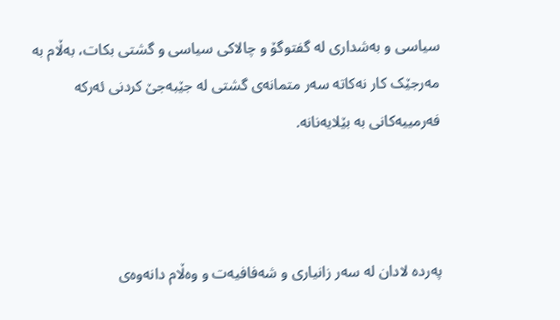سیاسی و بەشداری لە گفتوگۆ و چالاکی سیاسی و گشتی بکات، بەڵام بە مەرجێک کار نەکاتە سەر متمانەى گشتی لە جێبەجێ کردنی ئەرکە فەرمییەکانی بە بێلایەنانە.



پەردە لادان لە سەر زانیاری و شەفافیەت و وەڵام دانەوەى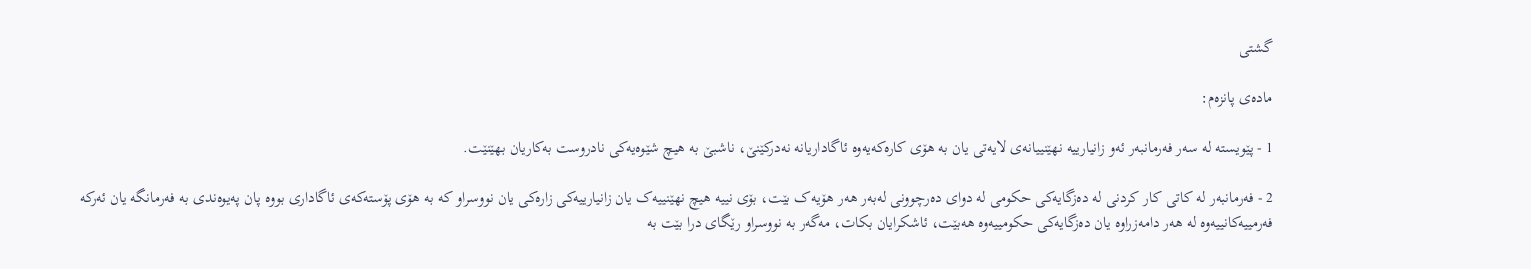گشتی

مادەى پانزەم:

1 - پێویستە لە سەر فەرمانبەر ئەو زانیارییە نهێنییانەى لایەتی یان بە هۆی کارەکەیەوە ئاگاداریانە نەدرکێنێ، ناشبێ بە هیچ شێوەیەکی نادروست بەکاریان بهێنێت.

2 - فەرمانبەر لە کاتی کار کردنی لە دەزگایەکی حکومی لە دوای دەرچوونی لەبەر هەر هۆیەک بێت، بۆی نییە هیچ نهێنییەک یان زانیارییەکی زارەکی یان نووسراو کە بە هۆی پۆستەکەى ئاگاداری بووە پان پەیوەندی بە فەرمانگە یان ئەرکە فەرمییەکانییەوە لە هەر دامەزراوە یان دەزگایەکی حکومییەوە هەبێت، ئاشکرایان بکات، مەگەر بە نووسراو رێگای درا بێت بە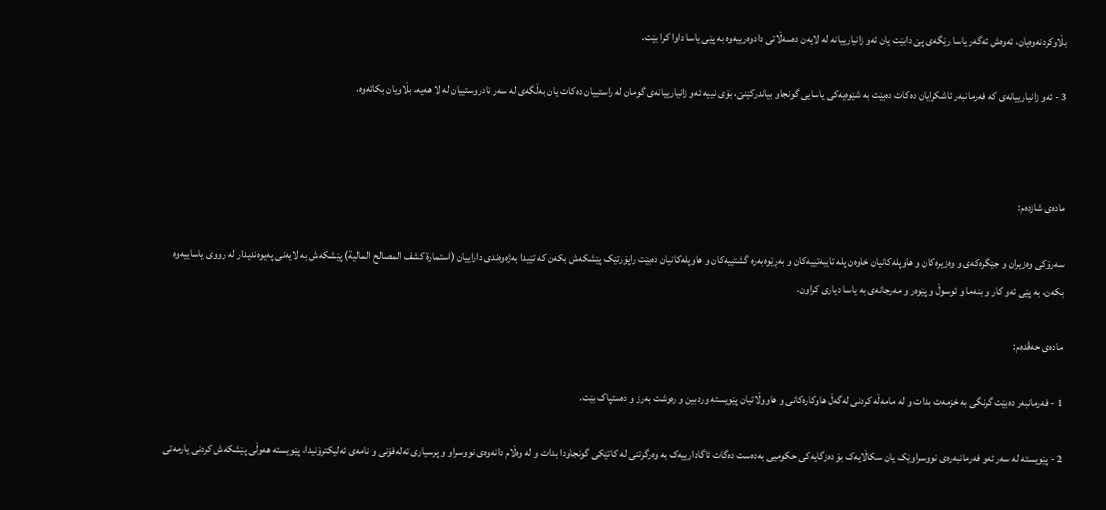بڵاوکردنەوەیان، ئەوەش ئەگەر یاسا رێگەى پێ دابێت یان ئەو زانیارییانە لە لایەن دەسەڵاتی دادوەرییەوە بە پێی یاسا داوا کرا بێت.

3 - ئەو زانیارییانەى کە فەرمانبەر ئاشکرایان دەکات دەبێت بە شێوەیەکی یاسایی گونجاو بیاندرکێنێ، بۆی نییە ئەو زانیارییانەى گومان لە راستییان دەکات یان بەڵگەی لە سەر نادروستییان لە لا هەیە، بڵاویان بکاتەوە.



مادەى شازدەم:

سەرۆکی وەزیران و جێگرەکەى و وەزیرەکان و هاوپلەکانیان خاوەن پلە تایبەتییەکان و بەڕێوەبەرە گشتییەکان و هاوپلەکانیان دەبێت راپۆرتێک پێشکەش بکەن کە تێیدا بەژەوەندی داراییان (استمارة کشف المصالح المالیة) پێشکەش بە لایەنی پەیوەندیدار لە رووی یاساییەوە بکەن، بە پێی ئەو کار و بنەما و ئوسوڵ و پێوەر و مەرجانەى بە یاسا دیاری کراون.

مادەى حەڤدەم:

1 - فەرمانبەر دەبێت گرنگی بە خزمەت بدات و لە مامەڵە کردنی لەگەڵ هاوکارەکانی و هاووڵاتیان پێویستە وردبین و رەوشت بەرز و دەستپاک بێت.

2 - پێویستە لە سەر ئەو فەرمانبەرەى نووسراوێک یان سکاڵایەک بۆ دەزگایەکی حکومیی بەدەست دەگات ئاگادارییەک بە وەرگرتنی لە کاتێکی گونجاودا بدات و لە وەڵام دانەوەى نووسراو و پرسیاری تەلەفۆنی و نامەی ئەلیکترۆنیدا، پێویستە هەوڵی پێشکەش کردنی یارمەتی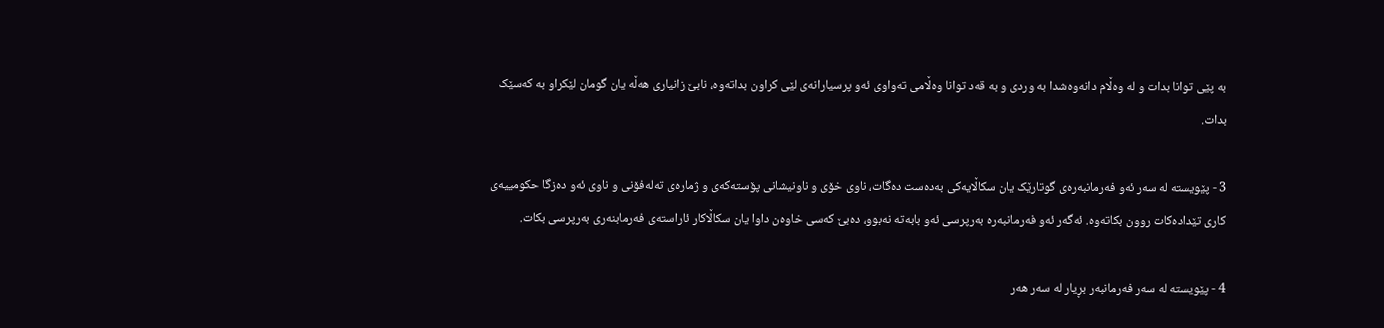بە پێی توانا بدات و لە وەڵام دانەوەشدا بە وردی و بە قەد توانا وەڵامی تەواوی ئەو پرسیارانەی لێی کراون بداتەوە، نابێ زانیاری هەڵە یان گومان لێکراو بە کەسێک بدات.

3 - پێویستە لە سەر ئەو فەرمانبەرەی گوتارێک یان سکاڵایەکی بەدەست دەگات، ناوی خۆی و ناونیشانی پۆستەکەى و ژمارەى تەلەفۆنی و ناوی ئەو دەزگا حکومییەی کاری تێدادەکات روون بکاتەوە. ئەگەر ئەو فەرمانبەرە بەرپرسی ئەو بابەتە نەبوو، دەبێ کەسی خاوەن داوا یان سکاڵاکار ئاراستەى فەرمابنەری بەرپرسی بکات.

4 - پێویستە لە سەر فەرمانبەر بڕیار لە سەر هەر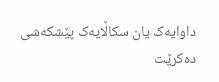داوایەک یان سکاڵایەک پێشکەشی دەکرێت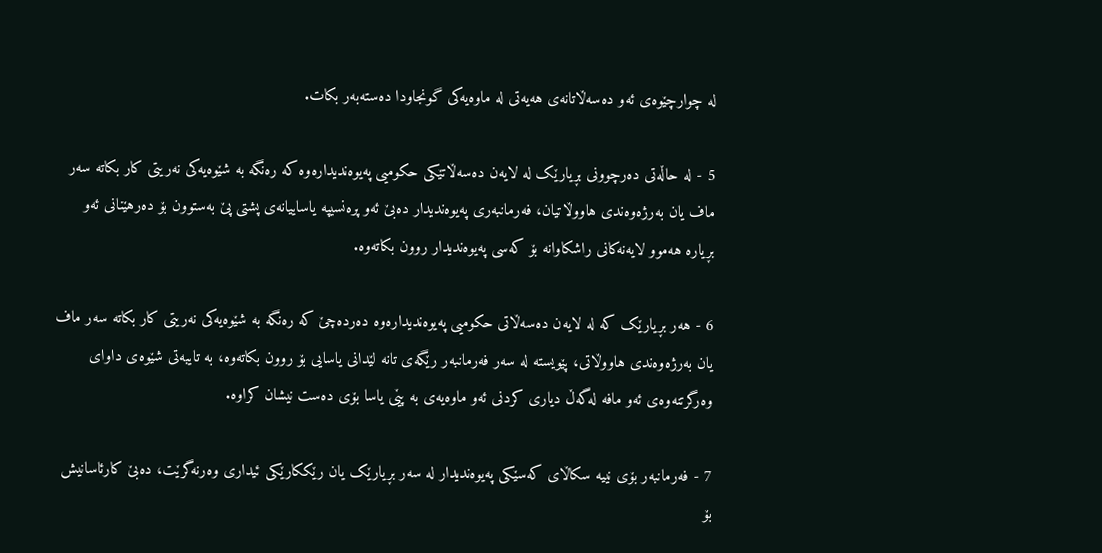لە چوارچێوەی ئەو دەسەڵاتانەى هەیەتی لە ماوەیەکی گونجاودا دەستەبەر بکات.

5 - لە حاڵەتی دەرچوونی بڕیارێک لە لایەن دەسەڵاتێکی حکومیی پەیوەندیدارەوە کە رەنگە بە شێوەیەکی نەریتی کار بکاتە سەر ماف یان بەرژەوەندی هاووڵاتیان، فەرمانبەری پەیوەندیدار دەبێ ئەو پرەنسیپە یاساییانەى پشتی پێ بەستوون بۆ دەرهێنانی ئەو بڕیارە هەموو لایەنەکانی راشکاوانە بۆ کەسی پەیوەندیدار روون بکاتەوە.

6 - هەر بڕیارێک کە لە لایەن دەسەڵاتی حکومیی پەیوەندیدارەوە دەردەچێ کە رەنگە بە شێوەیەکی نەریتی کار بکاتە سەر ماف یان بەرژەوەندی هاووڵاتی، پێویستە لە سەر فەرمانبەر رێگەى تانە لێدانی یاسایی بۆ روون بکاتەوە، بە تایبەتی شێوەی داوای وەرگرتنەوەى ئەو مافە لەگەڵ دیاری کردنی ئەو ماوەیەی بە پێی یاسا بۆی دەست نیشان کراوە.

7 - فەرمانبەر بۆی نییە سکاڵای کەسێکی پەیوەندیدار لە سەر بڕیارێک یان رێککارێکی ئیداری وەرنەگرێت، دەبێ کارئاسانیش بۆ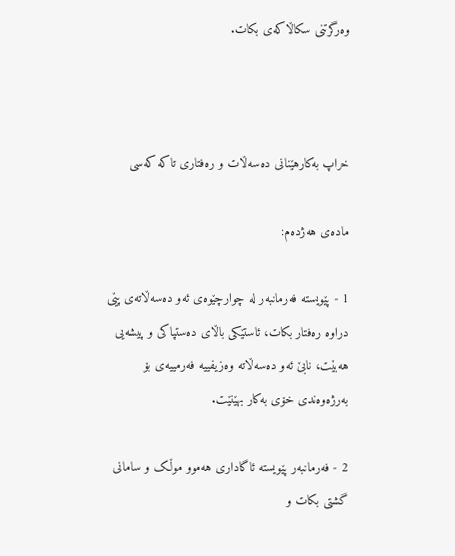وەرگرتنی سکاڵاکەى بکات.



خراپ بەکارهێنانی دەسەڵات و رەفتاری تاکە کەسی

مادەى هەژدەم:

1 - پێویستە فەرمانبەر لە چوارچێوەی ئەو دەسەڵاتەى پێی دراوە رەفتار بکات، ئاستێکی باڵای دەستپاکی و پیشەیى هەبێت، نابێ ئەو دەسەڵاتە وەزیفییە فەرمییەی بۆ بەرژەوەندی خۆی بەکار بهێنێت.

2 - فەرمانبەر پێویستە ئاگاداری هەموو موڵک و سامانی گشتی بکات و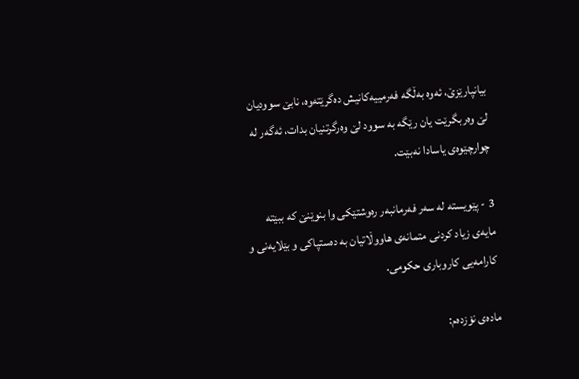بیانپارێزێ، ئەوە بەڵگە فەرمییەکانیش دەگرێتەوە، نابێ سوودیان لێ وەربگرێت یان رێگە بە سوود لێ وەرگرتنیان بدات، ئەگەر لە چوارچێوەی یاسادا نەبێت.

3 - پێویستە لە سەر فەرمانبەر رەوشتێکی وا بنوێنێ کە ببێتە مایەى زیاد کردنی متمانەى هاووڵاتیان بە دەستپاکی و بێلایەنی و کارامەیی کاروباری حکومی.

مادەى نۆزدەم: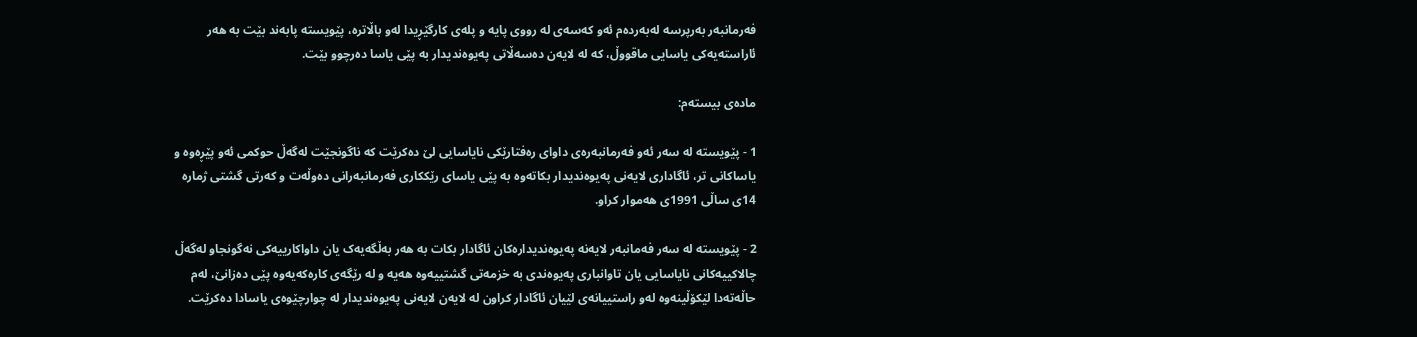فەرمانبەر بەرپرسە لەبەردەم ئەو کەسەی لە رووی پایە و پلەى کارگێڕیدا لەو باڵاترە، پێویستە پابەند بێت بە هەر ئاراستەیەکی یاسایی ماقووڵ، کە لە لایەن دەسەڵاتی پەیوەندیدار بە پێی یاسا دەرچوو بێت.

مادەى بیستەم:

1 - پێویستە لە سەر ئەو فەرمانبەرەی داوای رەفتارێکی نایاسایی لێ دەکرێت کە ناگونجێت لەگەڵ حوکمی ئەو پێڕەوە و یاساکانی تر، ئاگاداری لایەنی پەیوەندیدار بکاتەوە بە پێی یاسای رێککاری فەرمانبەرانی دەوڵەت و کەرتی گشتی ژمارە 14ى ساڵی 1991ی هەموار کراو.

2 - پێویستە لە سەر فەمانبەر لایەنە پەیوەندیدارەکان ئاگادار بکات بە هەر بەڵگەیەک یان داواکارییەکی نەگونجاو لەگەڵ چالاکییەکانی نایاسایی یان تاوانباری پەیوەندی بە خزمەتی گشتییەوە هەیە و لە رێگەى کارەکەیەوە پێی دەزانێ، لەم حاڵەتەدا لێکۆڵینەوە لەو راستییانەى لێیان ئاگادار کراون لە لایەن لایەنی پەیوەندیدار لە چوارچێوەى یاسادا دەکرێت.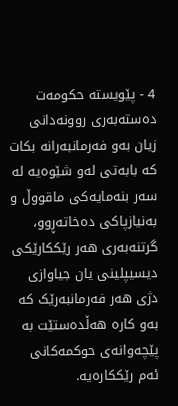4 - پێویستە حکومەت دەستەبەری روونەدانی زیان بەو فەرمانبەرانە بکات کە بابەتی لەو شێوەیە لە سەر بنەمایەکی ماقووڵ و بەنیازپاکی دەخاتەڕوو، گرتنەبەری هەر رێککارێکی دیسیپلینی یان جیاوازی دژی هەر فەرمانبەرێک کە بەو کارە هەڵدەستێت بە پێچەوانەى حوکمەکانی ئەم رێککارەیە.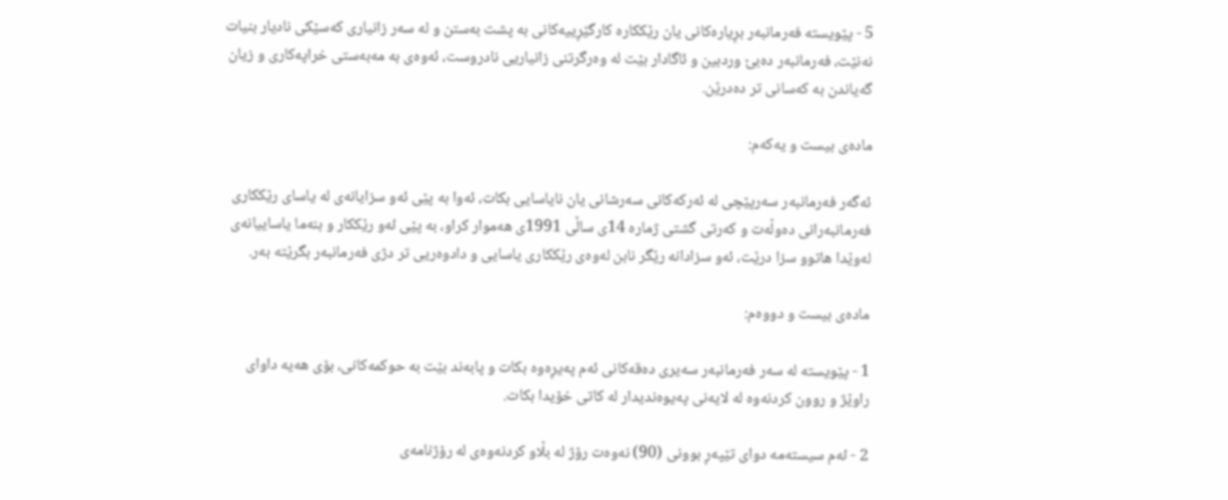5 - پێویستە فەرمانبەر بڕیارەکانی یان رێککارە کارگێڕییەکانی بە پشت بەستن و لە سەر زانیاری کەسێکی نادیار بنیات نەنێت، فەرمانبەر دەبێ وردبین و ئاگادار بێت لە وەرگرتنی زانیاریی نادروست، ئەوەى بە مەبەستی خراپەکاری و زیان گەیاندن بە کەسانی تر دەدرێن.

مادەى بیست و یەکەم:

ئەگەر فەرمانبەر سەرپێچی لە ئەرکەکانی سەرشانی یان نایاسایی بکات، ئەوا بە پێی ئەو سزایانەى لە یاسای رێککاری  فەرمانبەرانی دەوڵەت و کەرتی گشتی ژمارە 14ى ساڵی 1991ی هەموار کراو، بە پێی ئەو رێککار و بنەما یاساییانەى لەوێدا هاتوو سزا درێت، ئەو سزادانە رێگر نابن لەوەی رێککاری یاسایی و دادوەریی تر دژی فەرمانبەر بگرێتە بەر.

مادەى بیست و دووەم:

1 - پێویستە لە سەر فەرمانبەر سەیری دەقەکانی ئەم پەیڕەوە بکات و پابەند بێت بە حوکمەکانی، بۆی هەیە داوای راوێژ و روون کردنەوە لە لایەنی پەیوەندیدار لە کاتی خۆیدا بکات.

2 - ئەم سیستەمە دوای تێپەڕ بوونی (90) نەوەت رۆژ لە بڵاو کردنەوەى لە رۆژنامەى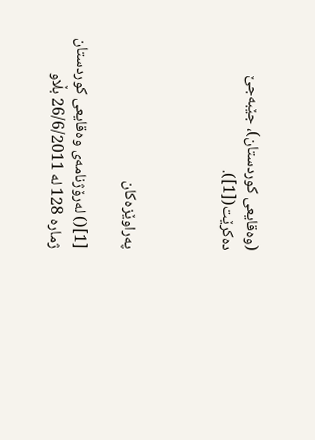(وەقایعی کوردستان)، جێبەجێ دەکرێت([1]).



پەراوێزەكان

[1]() لەرۆژنامەى وەقایعی کوردستان ژمارە 128 لە 26/6/2011 بڵاو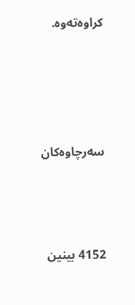کراوەتەوە.




سەرچاوەکان



4152 بینین